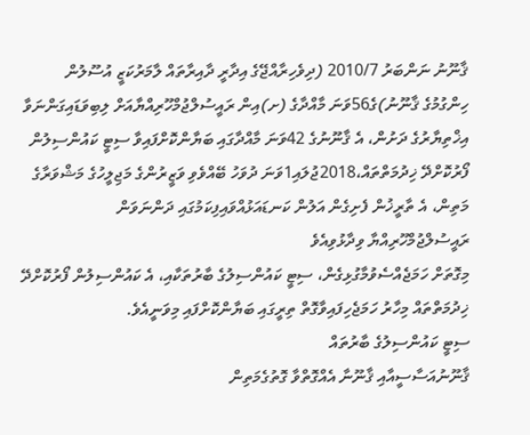ޤާނޫނު ނަންބަރު 2010/7 (ދިވެހިރާއްޖޭގެ އިދާރީ ދާއިރާތައް ލާމަރުކަޒީ އުސޫލުން ހިންގުމުގެ ޤާނޫނު)ގެ56ވަނަ މާއްދާގެ (ށ)އިން ރައީސުލްޖުމްހޫރިއްޔާއަށް ލިބިވަޑައިގަންނަވާ އިޚްތިޔާރުގެ ދަށުން، އެ ޤާނޫނުގެ 42ވަނަ މާއްދާގައި ބަޔާންކޮށްފައިވާ ސިޓީ ކައުންސިލުން ފޯރުކޮށްދޭ ޚިދުމަތްތައް،2018ޖުލައި1ވަނަ ދުވަހު ބޭއްވެވި ވަޒީރުންގެ މަޖިލީހުގެ މަޝްވަރާގެ މަތިން، އެ ތާރީޚުން ފެށިގެން އަލުން ކަނޑައަޅުއްވައިފިކަމުގައި ދަންނަވަން ރައީސުލްޖުމްހޫރިއްޔާ ވިދާޅުވިއެވެ
މިގޮތަށް ހަމަޖެއްސެވުމާގުޅިގެން، ސިޓީ ކައުންސިލުގެ ބާރުތަކާއި، އެ ކައުންސިލުން ފޯރުކޮށްދޭ ޚިދުމަތްތައް މިހާރު ހަމަޖެހިފައިވާގޮތް ތިރީގައި ބަޔާންކޮށްފައި މިވަނީއެވެ.
ސިޓީ ކައުންސިލުގެ ބާރުތައް
ޤާނޫނުއަސާސީއާއި ޤާނޫނާ އެއްގޮތްވާ ގޮތުގެމަތިން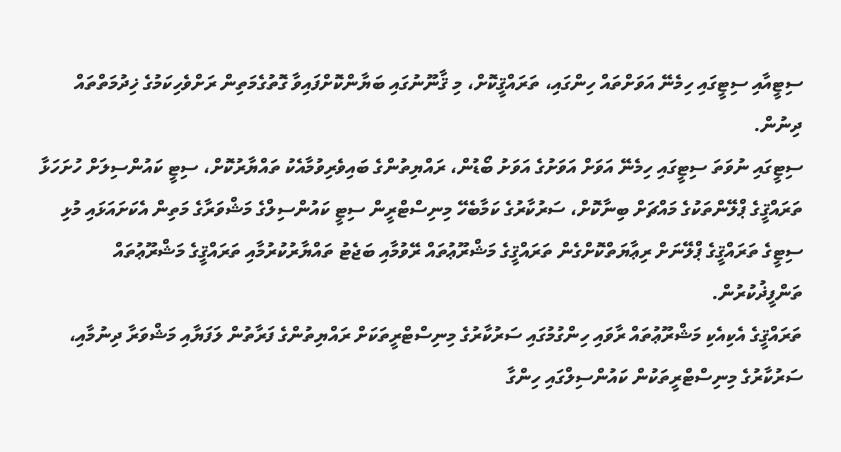ސިޓީއާއި ސިޓީގައި ހިމެނޭ އަވަށްތައް ހިންގައި، ތަރައްޤީކޮށް، މި ޤާނޫނުގައި ބަޔާންކޮށްފައިވާ ގޮތުގެމަތިން ރަށްވެހިކަމުގެ ޚިދުމަތްތައް ދިނުން.
ސިޓީގައި ނުވަތަ ސިޓީގައި ހިމެނޭ އަވަށް އަވަށުގެ އަވަށު ބޯޑުން، ރައްޔިތުންގެ ބައިވެރިވުމާއެކު ތައްޔާރުކޮށް، ސިޓީ ކައުންސިލަށް ހުށަހަޅާ ތަރައްޤީގެ ޕްލޭންތަކުގެ މައްޗަށް ބިނާކޮށް، ސަރުކާރުގެ ކަމާބެހޭ މިނިސްޓްރީން ސިޓީ ކައުންސިލްގެ މަޝްވަރާގެ މަތިން އެކަށައަޅައި މުޅި ސިޓީގެ ތަރައްޤީގެ ޕްލޭނަށް ރިޢާޔަތްކޮށްގެން ތަރައްޤީގެ މަޝްރޫޢުތައް ރޭވުމާއި ބަޖެޓު ތައްޔާރުކުރުމާއި ތަރައްޤީގެ މަޝްރޫޢުތައް ތަންފީޛުކުރުން.
ތަރައްޤީގެ އެކިއެކި މަޝްރޫޢުތައް ރާވައި ހިންގުމުގައި ސަރުކާރުގެ މިނިސްޓްރީތަކަށް ރައްޔިތުންގެ ފަރާތުން ލަފަޔާއި މަޝްވަރާ ދިނުމާއި، ސަރުކާރުގެ މިނިސްޓްރީތަކުން ކައުންސިލްގައި ހިންގާ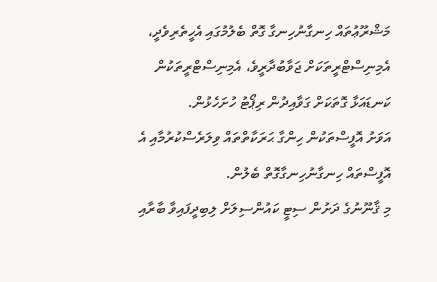މަޝްރޫޢުތައް ހިނގާނުހިނގާ ގޮތް ބެލުމުގައި އެހީތެރިވެދީ، އެމިނިސްޓްރީތަކަށް ޖަވާބުދާރީވެ، އެމިނިސްޓްރީތަކުން ކަނޑައަޅާ ގޮތަކަށް ގަވާއިދުން ރިޕޯޓު ހުށަހެޅުން.
އަވަށު އޮފީސްތަކުން ހިންގާ ޙަރަކާތްތައް ވިލަރެސްކުރުމާއި އެ އޮފީސްތައް ހިނގާނުހިނގާގޮތް ބެލުން.
މި ޤާނޫނުގެ ދަށުން ސިޓީ ކައުންސިލަށް ލިބިދީފައިވާ ބާރާއި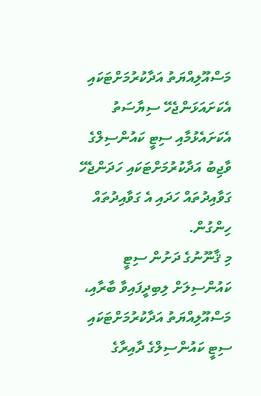މަސްއޫލިއްޔަތު އަދާކުރުމަށްޓަކައި އެކަށައަޅަންޖެހޭ ސިޔާސަތު އެކަށައެޅުމާއި ސިޓީ ކައުންސިލްގެ ވާޖިބު އަދާކުރުމަށްޓަކައި ހަދަންޖެހޭ ގަވާއިދުތައް ހަދައި އެ ގަވާއިދުތައް ހިންގުން.
މި ޤާނޫނުގެ ދަށުން ސިޓީ ކައުންސިލަށް ލިބިދީފައިވާ ބާރާއި، މަސްއޫލިއްޔަތު އަދާކުރުމަށްޓަކައި ސިޓީ ކައުންސިލްގެ ދާއިރާގެ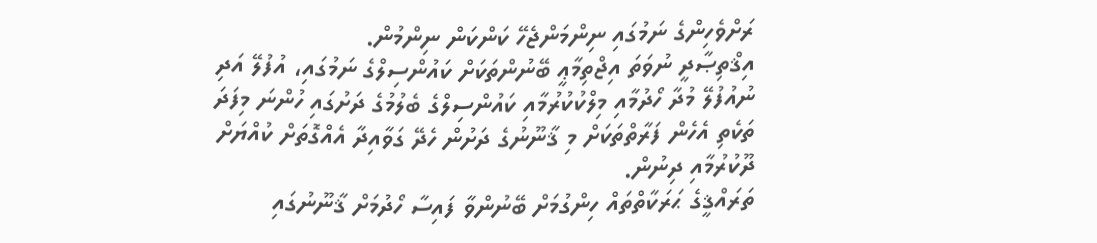ރަށްވެހިންގެ ނަމުގައި ނިންމަންޖެހޭ ކަންކަން ނިންމުން.
އިޤްތިޞާދީ ނުވަތަ އިޖްތިމާޢީ ބޭނުންތަކަށް ކައުންސިލްގެ ނަމުގައި، އުފުލޭ އަދި ނުއުފުލޭ މުދާ ހޯދުމާއި މިލްކުކުރުމާއި ކައުންސިލްގެ ބެލުމުގެ ދަށުގައި ހުންނަ މިފަދަ ތަކެތި އެހެން ފަރާތްތަކަށް މި ޤާނޫނުގެ ދަށުން ހެދޭ ގަވާއިދާ އެއްގޮތަށް ކުއްޔަށް ދޫކުރުމާއި ދިނުން.
ތަރައްޤީގެ ޙަރަކާތްތައް ހިންގުމަށް ބޭނުންވާ ފައިސާ ހޯދުމަށް ޤާނޫނުގައި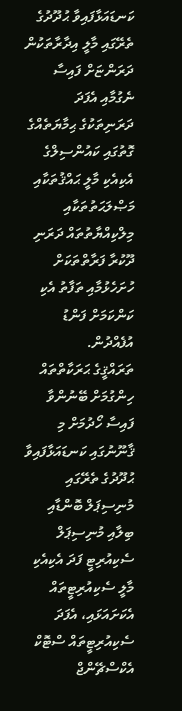ކަނޑައަޅާފައިވާ ޙުދޫދުގެ ތެރޭގައި މާލީ އިދާރާތަކުން ދަރަންޏަށް ފައިސާ ނެގުމާއި އެފަދަ ދަރަނިތަކުގެ ޙިމާޔަތެއްގެ ގޮތުގައި ކައުންސިލްގެ އެކިއެކި މާލީ ޙައްޤުތަކާއި މަޞްލަޙަތުތަކާއި މިލްކިއްޔާތުތައް ދަރަނި ދޫކުރާ ފަރާތްތަކަށް ހުށަހެޅުމާއި ތަފާތު އެކި ކަންކަމަށް ފަންޑު އުފެއްދުން.
ތަރައްޤީގެ ޙަރަކާތްތައް ހިންގުމަށް ބޭނުންވާ ފައިސާ ހޯދުމަށް މި ޤާނޫނުގައި ކަނޑައަޅާފައިވާ ޙުދޫދުގެ ތެރޭގައި މުނިސިޕަލް ބޮންޑާއި ބިލާއި މުނިސިޕަލް ސެކިއުރިޓީ ފަދަ އެކިއެކި މާލީ ސެކިއުރިޓީތައް އެކަށައަޅައި، އެފަދަ ސެކިއުރިޓީތައް ސްޓޮކް އެކްސްޗޭންޖް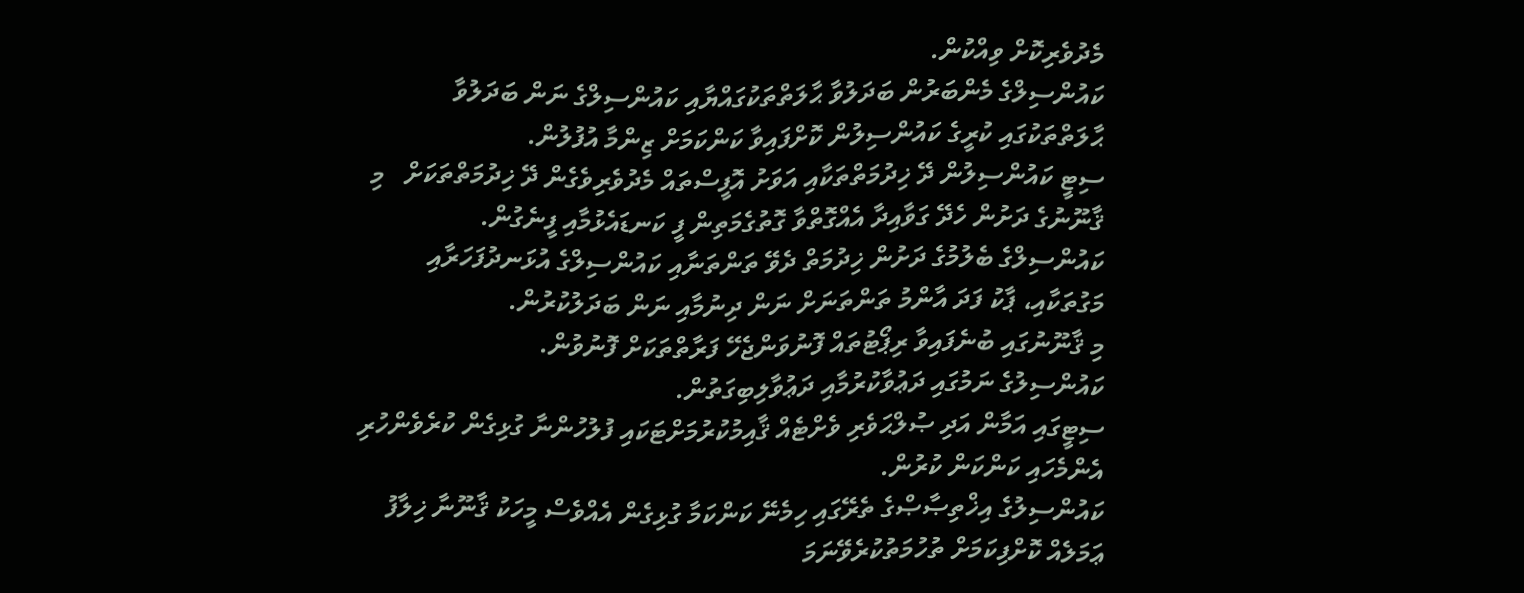މެދުވެރިކޮށް ވިއްކުން.
ކައުންސިލްގެ މެންބަރުން ބަދަލުވާ ޙާލަތްތަކުގައްޔާއި ކައުންސިލްގެ ނަން ބަދަލުވާ ޙާލަތްތަކުގައި ކުރީގެ ކައުންސިލުން ކޮށްފައިވާ ކަންކަމަށް ޒިންމާ އުފުލުން.
ސިޓީ ކައުންސިލުން ދޭ ޚިދުމަތްތަކާއި އަވަށު އޮފީސްތައް މެދުވެރިވެގެން ދޭ ޚިދުމަތްތަކަށް   މި ޤާނޫނުގެ ދަށުން ހެދޭ ގަވާއިދާ އެއްގޮތްވާ ގޮތުގެމަތިން ފީ ކަނޑައެޅުމާއި ފީނެގުން.
ކައުންސިލްގެ ބެލުމުގެ ދަށުން ޚިދުމަތް ދެވޭ ތަންތަނާއި ކައުންސިލްގެ އުޅަނދުފަހަރާއި މަގުތަކާއި، ޕާކު ފަދަ އާންމު ތަންތަނަށް ނަން ދިނުމާއި ނަން ބަދަލުކުރުން.
މި ޤާނޫނުގައި ބުނެފައިވާ ރިޕޯޓުތައް ފޮނުވަންޖެހޭ ފަރާތްތަކަށް ފޮނުވުން.
ކައުންސިލުގެ ނަމުގައި ދަޢުވާކުރުމާއި ދަޢުވާލިބިގަތުން.
ސިޓީގައި އަމާން އަދި ޞުލްޙަވެރި ވެށްޓެއް ޤާއިމުކުރުމަށްޓަކައި ފުލުހުންނާ ގުޅިގެން ކުރެވެންހުރި އެންމެހައި ކަންކަން ކުރުން.
ކައުންސިލުގެ އިޚްތިޞާޞްގެ ތެރޭގައި ހިމެނޭ ކަންކަމާ ގުޅިގެން އެއްވެސް މީހަކު ޤާނޫނާ ޚިލާފު ޢަމަލެއް ކޮށްފިކަމަށް ތުހުމަތުކުރެވޭނަމަ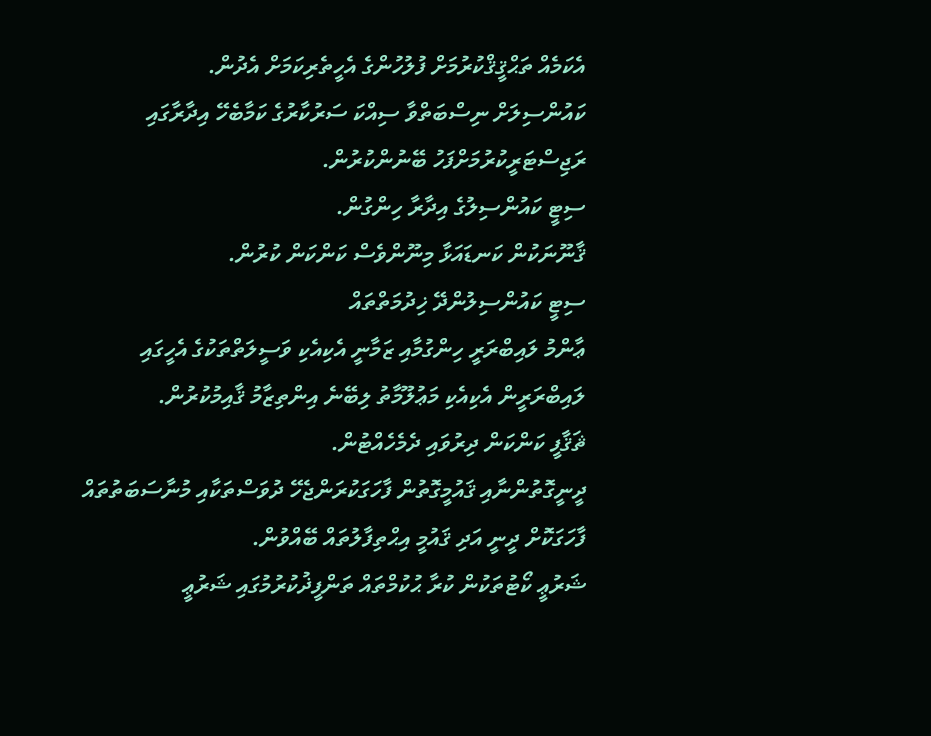އެކަމެއް ތަޙްޤީޤްކުރުމަށް ފުލުހުންގެ އެހީތެރިކަމަށް އެދުން.
ކައުންސިލަށް ނިސްބަތްވާ ސިއްކަ ސަރުކާރުގެ ކަމާބެހޭ އިދާރާގައި ރަޖިސްޓަރީކުރުމަށްފަހު ބޭނުންކުރުން.
ސިޓީ ކައުންސިލުގެ އިދާރާ ހިންގުން.
ޤާނޫނަކުން ކަނޑައަޅާ މިނޫންވެސް ކަންކަން ކުރުން.
ސިޓީ ކައުންސިލުންދޭ ޚިދުމަތްތައް
ޢާންމު ލައިބްރަރީ ހިންގުމާއި ޒަމާނީ އެކިއެކި ވަސީލަތްތަކުގެ އެހީގައި ލައިބްރަރީން އެކިއެކި މަޢުލޫމާތު ލިބޭނެ އިންތިޒާމު ޤާއިމުކުރުން.
ޘަޤާފީ ކަންކަން ދިރުވައި ދެމެހެއްޓުން.
ދީނީގޮތުންނާއި ޤައުމީގޮތުން ފާހަގަކުރަންޖެހޭ ދުވަސްތަކާއި މުނާސަބަތުތައް ފާހަގަކޮށް ދީނީ އަދި ޤައުމީ އިޙްތިފާލުތައް ބޭއްވުން.
ޝަރުޢީ ކޯޓުތަކުން ކުރާ ޙުކުމްތައް ތަންފީޛުކުރުމުގައި ޝަރުޢީ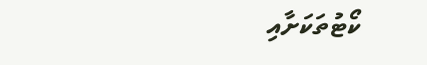ކޯޓުތަކަށާއި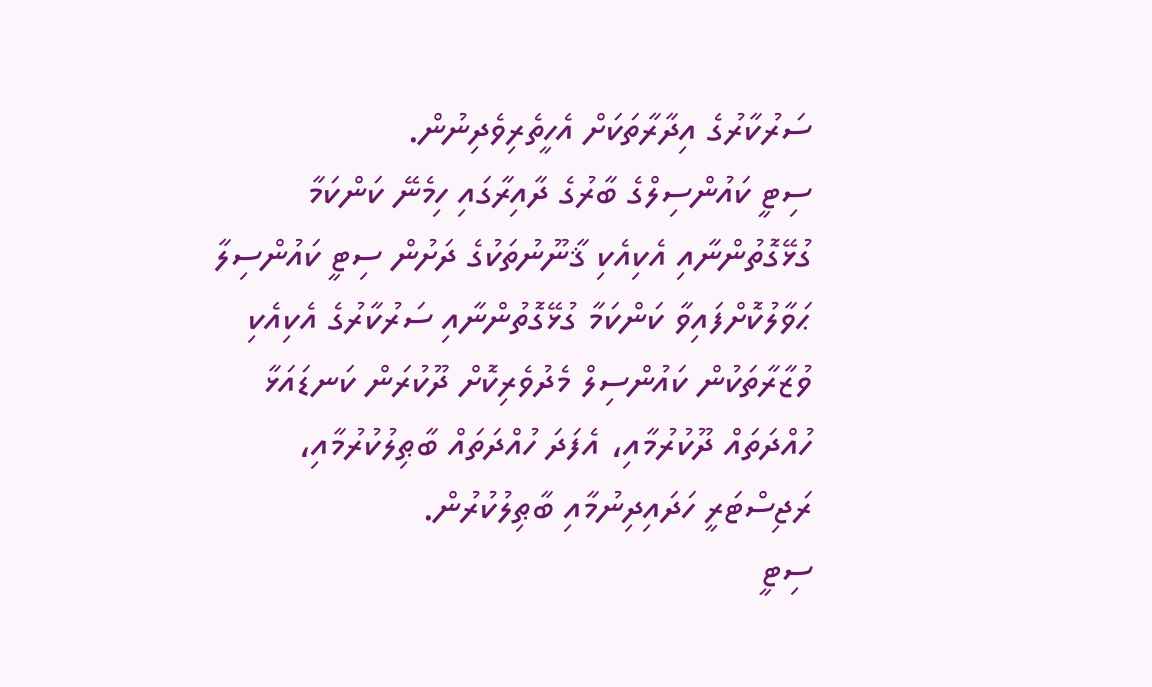ސަރުކާރުގެ އިދާރާތަކަށް އެހީތެރިވެދިނުން.
ސިޓީ ކައުންސިލްގެ ބާރުގެ ދާއިރާގައި ހިމެނޭ ކަންކަމާ ގުޅޭގޮތުންނާއި އެކިއެކި ޤާނޫނުތަކުގެ ދަށުން ސިޓީ ކައުންސިލާ ޙަވާލުކޮށްފައިވާ ކަންކަމާ ގުޅޭގޮތުންނާއި ސަރުކާރުގެ އެކިއެކި ވުޒާރާތަކުން ކައުންސިލް މެދުވެރިކޮށް ދޫކުރަން ކަނޑައަޅާ ހުއްދަތައް ދޫކުރުމާއި، އެފަދަ ހުއްދަތައް ބާޠިލުކުރުމާއި،  ރަޖިސްޓަރީ ހަދައިދިނުމާއި ބާޠިލުކުރުން.
ސިޓީ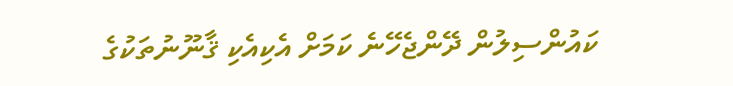ކައުންސިލުން ދޭންޖެހޭނެ ކަމަށް އެކިއެކި ޤާނޫނުތަކުގެ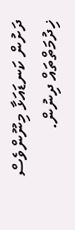ދަށުން ކަނޑައަޅާ މިނޫންވެސް ޚިދުމަތްތައް ދިނުން.